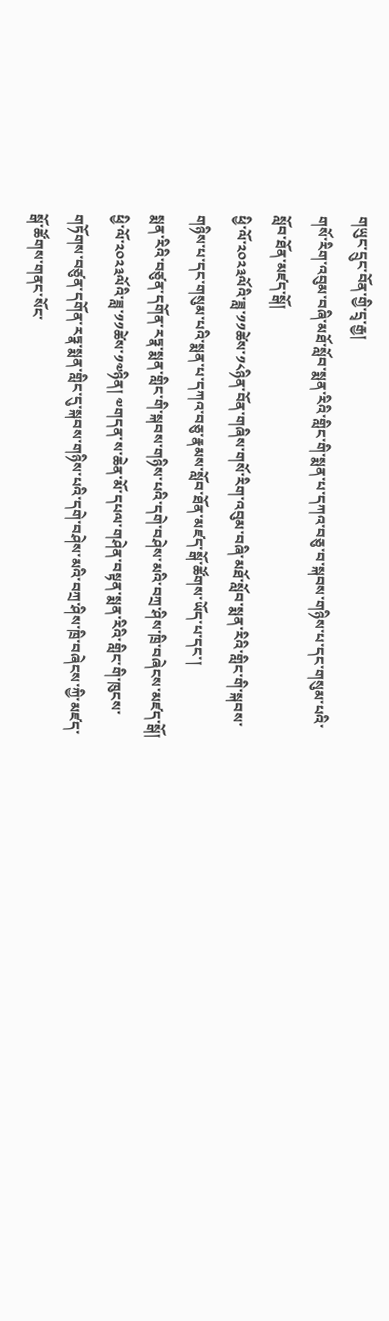གཡུང་དྲུང་བོན་གྱི་དྲྭ་རྒྱ།
གསོ་རིག་འབུམ་བཞི་མཐོ་སློབ་སྨན་རིའི་གླིང་གི་སྨན་པ་དཀའ་བཅུ་བ་སྐབས་གཉིས་པ་དང་གསུམ་པའི་སློབ་ཐོན་མཛད་སྒོ།
ཕྱི་ལོ་༢༠༢༣ལོའི་ཟླ་༡༡ཚེས་༡༨ཉིན་བོན་གཞིས་གསོ་རིག་འབུམ་བཞི་མཐོ་སློབ་སྨན་རིའི་གླིང་གི་སྐབས་གཉིས་པ་དང་གསུམ་པའི་སྨན་པ་དཀའ་བཅུ་རྣམས་སློབ་ཐོན་མཛད་སྒོ་ཚོགས་ཡོད་པ་དང་།
སྨན་རིའི་བཙུན་དགོན་རཏྣ་སྨན་གླིང་གི་སྐབས་གཉིས་པའི་དགེ་བཤེས་མའི་བཀྲ་ཤིས་ཁྲི་བཞེངས་མཛད་སྒོ།
ཕྱི་ལོ་༢༠༢༣ལོའི་ཟླ་༡༡ཚེས་༡༧ཉིན། ༧གདན་ས་ཆེན་མོ་དཔལ་གཤེན་བསྟན་སྨན་རིའི་གླིང་གི་ཁུངས་གཏོགས་བཙུན་དགོན་རཏྣ་སྨན་གླིང་དུ་སྐབས་གཉིས་པའི་དགེ་བཤེས་མའི་བཀྲ་ཤིས་ཁྲི་བཞེངས་ཀྱི་མཛད་སྒོ་ཚོགས་གནང་སོང་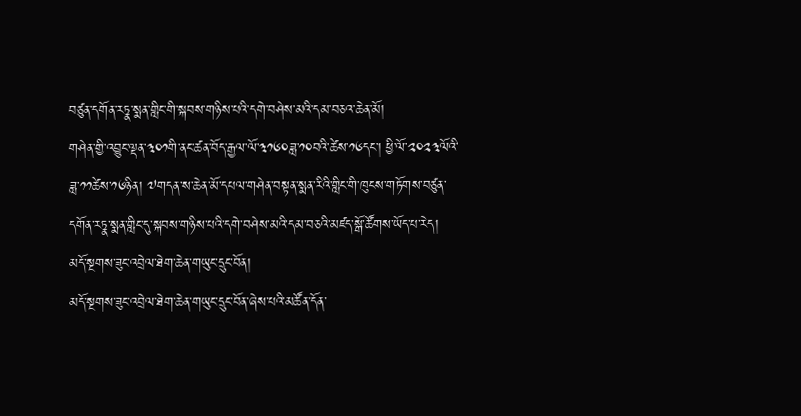བཙུན་དགོན་རཏྣ་སྨན་གླིང་གི་སྐབས་གཉིས་པའི་དགེ་བཤེས་མའི་དམ་བཅའ་ཆེན་མོ།
གཤེན་གྱི་འབྱུང་ལྡན་༣༠༡གི་ནང་ཚན་བོད་རྒྱལ་ལོ་༣༡༦༠ཟླ་༡༠བའི་ཚེས་༡༦དང་། ཕྱི་ལོ་༢༠༢༣ལོའི་ཟླ་༡༡ཚེས་༡༦ཉིན། ༧གདན་ས་ཆེན་མོ་དཔལ་གཤེན་བསྟན་སྨན་རིའི་གླིང་གི་ཁུངས་གཏོགས་བཙུན་དགོན་རཏྣ་སྨན་གླིང་དུ་སྐབས་གཉིས་པའི་དགེ་བཤེས་མའི་དམ་བཅའི་མཛད་སྒོ་ཚོགས་ཡོད་པ་རེད།
མདོ་སྔགས་ཟུང་འབྲེལ་ཐེག་ཆེན་གཡུང་དྲུང་བོན།
མདོ་སྔགས་ཟུང་འབྲེལ་ཐེག་ཆེན་གཡུང་དྲུང་བོན་ཞེས་པའི་མཚོན་དོན་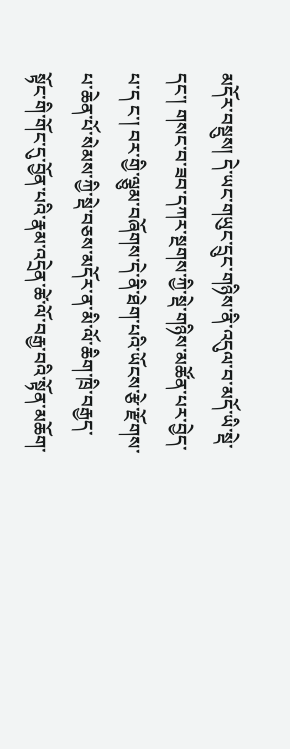མདོར་བསྡུས། དེ་ཡང་གཡུང་དྲུང་གཉིས་ནི་འདུལ་བ་མདོ་ཡི་སྡེ་དང་། གསང་བ་ཟབ་དཀར་སྔགས་ཀྱི་སྡེ་གཉིས་མཚོན་པར་བྱེད་པ་ད ང་། བར་གྱི་ལྕུམ་བཞོགས་དེ་ནི་ཐེག་པའི་ཡོངས་རྩེ་རྫོགས་པ་ཆེན་པོ་སེམས་ཀྱི་སྡེ་བཅས་མདོར་ན་མི་ལོ་ཆིག་ཁྲི་བརྒྱད་སྟོང་གི་གོང་དུ་བྱོན་པའི་རྣམ་འདྲེན་ཚེ་ལོ་བརྒྱ་བའི་སྟོན་མཆོག་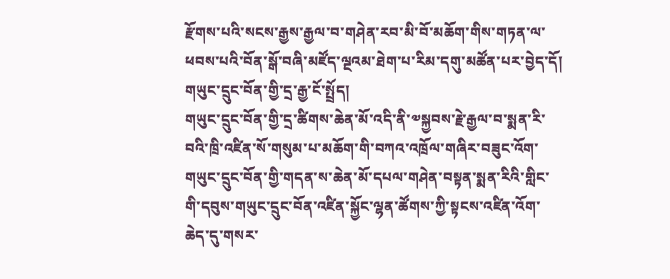རྫོགས་པའི་སངས་རྒྱས་རྒྱལ་བ་གཤེན་རབ་མི་བོ་མཆོག་གིས་གཏན་ལ་ཕབས་པའི་བོན་སྒོ་བཞི་མཛོད་ལྔའམ་ཐེག་པ་རིམ་དགུ་མཚོན་པར་བྱེད་དོ།
གཡུང་དྲུང་བོན་གྱི་དྲ་རྒྱ་ངོ་སྤྲོད།
གཡུང་དྲུང་བོན་གྱི་དྲ་ཚིགས་ཆེན་མོ་འདི་ནི་༧སྐྱབས་རྗེ་རྒྱལ་བ་སྨན་རི་བའི་ཁྲི་འཛིན་སོ་གསུམ་པ་མཆོག་གི་བཀའ་འཁྲོལ་གཞིར་བཟུང་འོག་གཡུང་དྲུང་བོན་གྱི་གདན་ས་ཆེན་མོ་དཔལ་གཤེན་བསྟན་སྨན་རིའི་གླིང་གི་དབུས་གཡུང་དྲུང་བོན་འཛིན་སྐྱོང་ལྷན་ཚོགས་ཀྱི་སྟངས་འཛིན་འོག་ཆེད་དུ་གསར་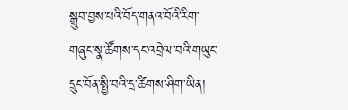སྒྲུབ་བྱས་པའི་བོད་གནའ་བོའི་རིག་གཞུང་སྣ་ཚོགས་དང་འབྲེལ་བའི་གཡུང་དྲུང་བོན་སྤྱི་བའི་དྲ་ཚིགས་ཤིག་ཡིན།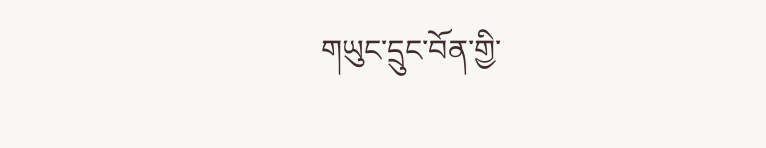གཡུང་དྲུང་བོན་གྱི་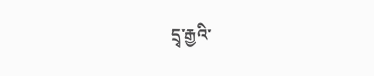དྲྭ་རྒྱའི་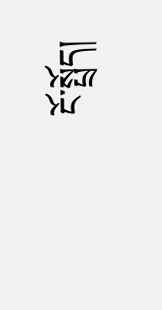ངོ་སྤྲོད།